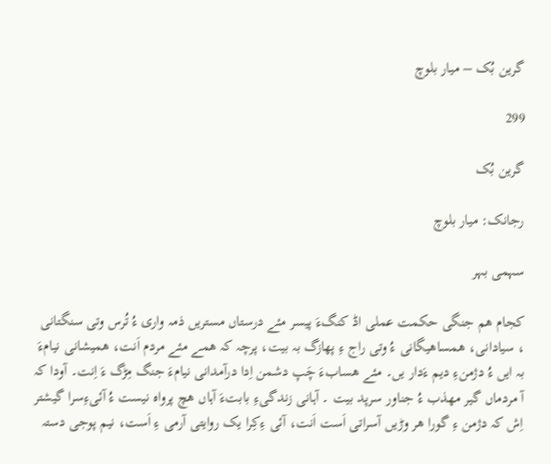گرین بُک – میار بلوچ

299

گرین بُک

رجانک: میار بلوچ

سہمی بہر

کجام ھم جنگی حکمت عملی اڈ کنگءَ پیسر مئے درستاں مستریں ذمہ واری ءُ تُرس وتی سنگتانی ، سیادانی، ھمساھیگانی ءُ وتی راج ءِ پھازگ بہ بیت، پرچہ کہ ھمے مئے مردم اَنت، ھمیشانی نیامءَ بہ ایں ءُ دژمنءِ دیم ءَدار یں۔ مئے ھسابءَ چَپ دشمن اِدا درآمدانی نیامءَ جنگ مِڑگ ءَ اِنت۔ آودا کہ آ مردماں گیر مھذب ءُ جناور سرپد بیت ۔ آہانی زندگیءِ بابتءَ آہاں ھچ پرواہ نیست ءُ آئیءِسرا گیشتر اِش کہ دژمن ءِ گورا ھر وڑیں آسراتی اَست اَنت، آئی ءِکِرا یک روایتی آرمی ءِ اَست، نیم پوجی دستہ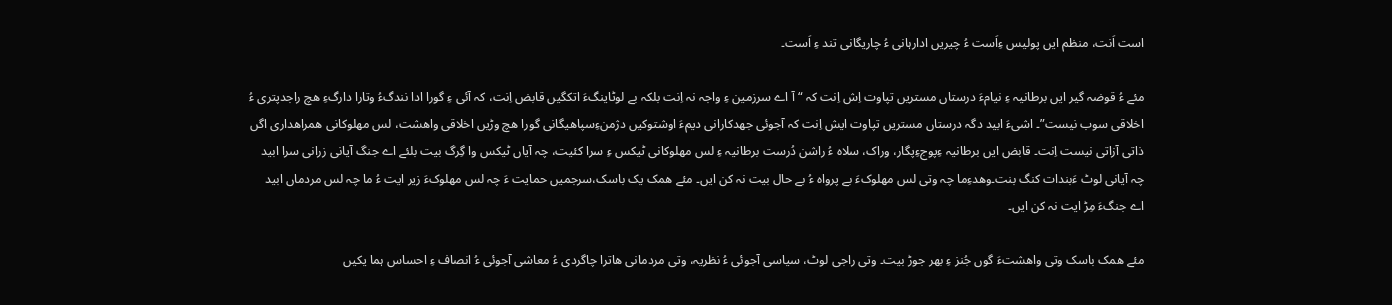است اَنت، منظم ایں پولیس ءِاَست ءُ چیریں ادارہانی ءُ چاریگانی تند ءِ اَست۔

مئے ءُ قوضہ گیر ایں برطانیہ ءِ نیامءَ درستاں مستریں تپاوت اِش اِنت کہ “ آ اے سرزمین ءِ واجہ نہ اِنت بلکہ بے لوٹاینگءَ اتکگیں قابض اِنت، کہ آئی ءِ گورا ادا نندگءُ وتارا دارگءِ ھچ راجدپتری ءُ اخلاقی سوب نیست”۔ اشیءَ ابید دگہ درستاں مستریں تپاوت ایش اِنت کہ آجوئی جھدکارانی دیمءَ اوشتوکیں دژمنءِسپاھیگانی گورا ھچ وڑیں اخلاقی واھشت، لس مھلوکانی ھمراھداری اگں ذاتی آزاتی نیست اِنت۔ قابض ایں برطانیہ ءِپوجءِپگار، وراک، سلاہ ءُ راشن دُرست برطانیہ ءِ لس مھلوکانی ٹیکس ءِ سرا کئیت، چہ آیاں ٹیکس وا گِرگ بیت بلئے اے جنگ آیانی زرانی سرا ابید چہ آیانی لوٹ ءَبندات کنگ بنت۔وھدءِما چہ وتی لس مھلوکءَ بے پرواہ ءُ بے حال بیت نہ کن ایں۔ مئے ھمک یک باسک،سرجمیں حمایت ءَ چہ لس مھلوکءَ زیر ایت ءُ ما چہ لس مردماں ابید اے جنگءَ مِڑ ایت نہ کن ایں۔

مئے ھمک باسک وتی واھشتءَ گوں جُنز ءِ بھر جوڑ بیت۔ وتی راجی لوٹ، سیاسی آجوئی ءُ نظریہ، وتی مردمانی ھاترا چاگردی ءُ معاشی آجوئی ءُ انصاف ءِ احساس ہما یکیں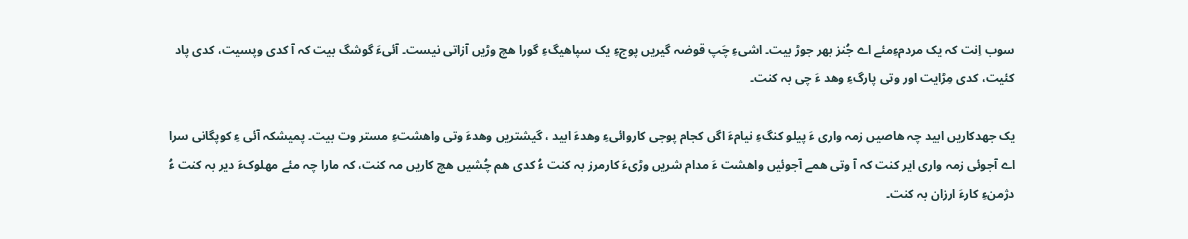سوب اِنت کہ یک مردمءِمئے اے جُنز بھر جوڑ بیت۔ اشیءِ چَپ قوضہ گیریں پوجءِ یک سپاھیگءِ گورا ھچ وڑیں آزاتی نیست۔ آئیءَ گوشگ بیت کہ آ کدی وپسیت، کدی پاد کئیت، کدی مِڑایت اور وتی پارگءِ وھد ءَ چی بہ کنت۔

یک جھدکاریں ابید چہ ھاصیں زمہ واری ءَ پیلو کنگءِ نیامءَ اگں کجام پوجی کاروائیءِ وھدءَ ابید ، گیشتریں وھدءَ وتی واھشتءِ مستر وت بیت۔ پمیشکہ آئی ءِ کوپگانی سرا اے آجوئی زمہ واری ایر کنت کہ آ وتی ھمے آجوئیں واھشت ءَ مدام شریں وڑیءَ کارمرز بہ کنت ءُ کدی ھم چُشیں ھچ کاریں مہ کنت، کہ مارا چہ مئے مھلوکءَ دیر بہ کنت ءُ دژمنءِ کارءَ ارزان بہ کنت۔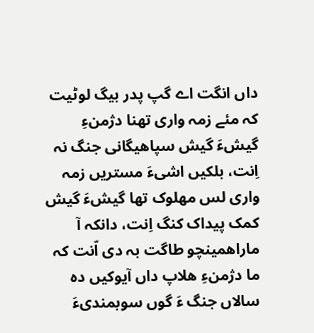داں انگت اے گپ پدر بیگ لوٹیت کہ مئے زمہ واری تھنا دژمنءِ گیشءَ گیش سپاھیگانی جنگ نہ اِنت، بلکیں اشیءَ مستریں زمہ واری لس مھلوک تھا گیشءَ گیش کمک پیداک کنگ اِنت، دانکہ آ ماراھمینچو طاگت بہ دی اّنت کہ ما دژمنءِ ھلاپ داں آیوکیں دہ سالاں جنگ ءَ گوں سوبمندیءَ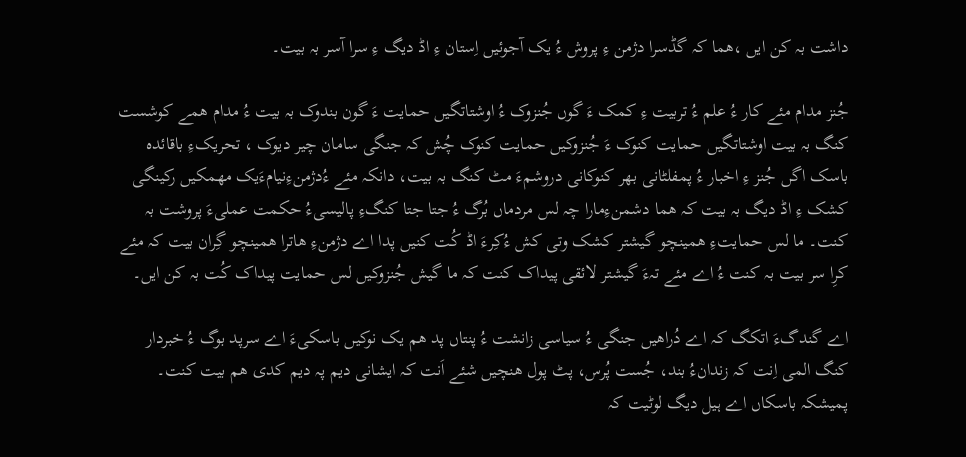داشت بہ کن ایں ،ھما کہ گڈسرا دژمن ءِ پروش ءُ یک آجوئیں اِستان ءِ اڈ دیگ ءِ سرا آسر بہ بیت۔

جُنز مدام مئے کار ءُ علم ءُ تربیت ءِ کمک ءَ گوں جُنزوک ءُ اوشتاتگیں حمایت ءَ گون بندوک بہ بیت ءُ مدام ھمے کوشست کنگ بہ بیت اوشتاتگیں حمایت کنوک ءَ جُنزوکیں حمایت کنوک چُش کہ جنگی سامان چیر دیوک ، تحریکءِ باقائدہ باسک اگں جُنز ءِ اخبار ءُ پمفلٹانی بھر کنوکانی دروشمءَ مٹ کنگ بہ بیت، دانکہ مئے ءُدژمنءِنیامءَیک مھمکیں رکینگی کشک ءِ اڈ دیگ بہ بیت کہ ھما دشمنءِمارا چہ لس مردماں بُرگ ءُ جتا جتا کنگءِ پالیسیءُ حکمت عملیءَ پروشت بہ کنت۔ ما لس حمایتءِ ھمینچو گیشتر کشک وتی کش ءُکِرءَ اڈ کُت کنیں پدا اے دژمنءِ ھاترا ھمینچو گِران بیت کہ مئے کرِا سر بیت بہ کنت ءُ اے مئے تہءَ گیشتر لائقی پیداک کنت کہ ما گیش جُنزوکیں لس حمایت پیداک کُت بہ کن ایں۔

اے گندگءَ اتکگ کہ اے دُراھیں جنگی ءُ سیاسی زانشت ءُ پنتاں پد ھم یک نوکیں باسکیءَ اے سرپد بوگ ءُ خبردار کنگ المی اِنت کہ زندانءُ بند، جُست پُرس، پٹ پول ھنچیں شئے اَنت کہ ایشانی دیم پہ دیم کدی ھم بیت کنت۔ پمیشکہ باسکاں اے ہیل دیگ لوٹیت کہ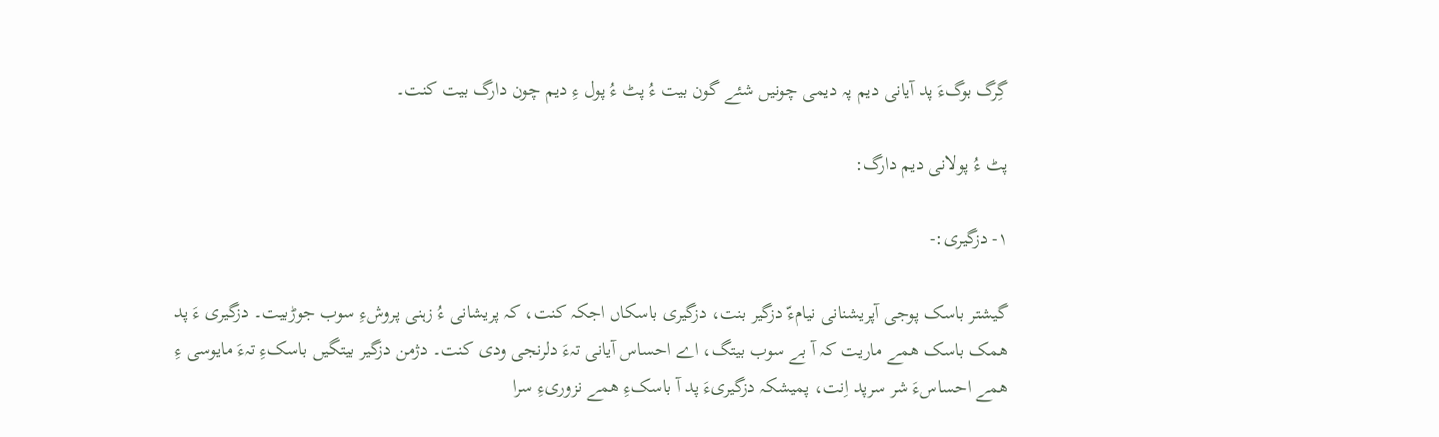گِرگ بوگءَ پد آیانی دیم پہ دیمی چونیں شئے گون بیت ءُ پٹ ءُ پول ءِ دیم چون دارگ بیت کنت۔

پٹ ءُ پولانی دیم دارگ:

۱- دزگیری:-

گیشتر باسک پوجی آپریشنانی نیامءّ دزگیر بنت، دزگیری باسکاں اجکہ کنت، کہ پریشانی ءُ زہنی پروشءِ سوب جوڑبیت۔ دزگیری ءَ پد ھمک باسک ھمے ماریت کہ آ بے سوب بیتگ، اے احساس آیانی تہءَ دلرنجی ودی کنت۔ دژمن دزگیر بیتگیں باسکءِ تہءَ مایوسی ءِ ھمے احساسءَ شر سرپد اِنت، پمیشکہ دزگیریءَ پد آ باسکءِ ھمے نزوریءِ سرا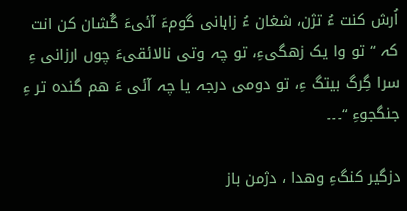اُرش کنت ءُ تژن، شغان ءُ زاہانی گومءَ آئیءَ گُشان کن انت کہ “ تو وا یک زھگیءِ، تو چہ وتی نالائقیءَ چوں ارزانی ءِ سرا گِرگ بیتگ ءِ، تو دومی درجہ یا چہ آئی ءَ ھم گندہ تر ءِ جنگجوءِ “۔۔۔

دزگیر کنگءِ وھدا ، دژمن باز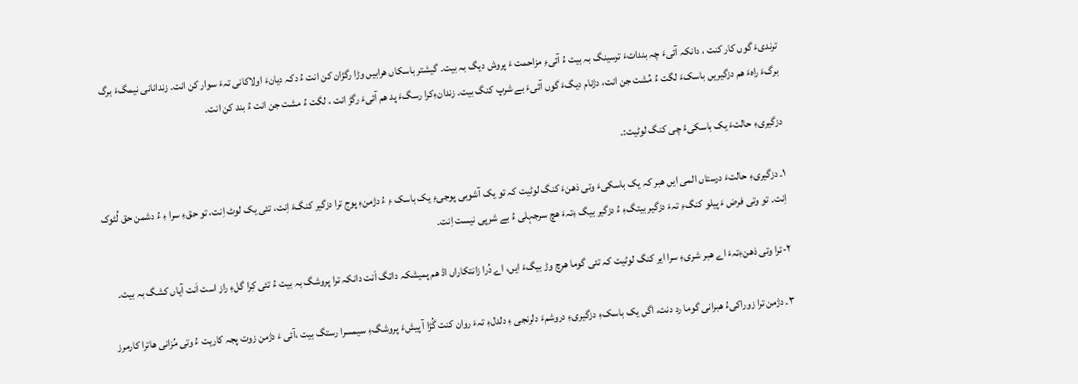ترندیءَ گوں کار کنت ، دانکہ آئیءَ چہ بنداتءَ ترسینگ بہ بیت ءُ آئیءِ مزاحمت ءَ پروش دیگ بہ بیت۔ گیشتر باسکاں ھرابیں وڑا رگڑان کن انت ءُ دکہ دیانءَ اولاکانی تہءَ سوار کن انت۔ زندانانی نیمگءَ برگ برگءَ راہءَ ھم دزگیریں باسکءَ لگت ءُ مُشت جن انت، دژنام دیگءَ گوں آئیءَ بے شرپ کنگ بیت۔ زندانءِکرا رسگءَ پد ھم آئیءَ رگڑ انت ، لگت ءُ مشت جن انت ءُ بند کن انت۔

دزگیریءِ حالتءَ یک باسکیءّ چی کنگ لوٹیت:۔

۱۔ دزگیریءِ حالتءَ درستاں المی ایں ھبر کہ یک باسکیءَ وتی ذھنءَ کنگ لوٹیت کہ تو یک آشوبی پوجیءِ یک باسک ءِ ءُ دژمنءِ پوج ترا دزگیر کنگءَ اِنت، تئی یک لوٹ اِنت، تو حقءِ سرا ءِ ءُ دشمن حق لُٹوک اِنت۔ تو وتی فرض ءَ پیلو کنگءِ تہءَ دزگیر بیتگءِ ءُ دزگیر بیگ ءِتہءَ ھچ سرجہلی ءُ بے شرپی نیست اِنت۔

۲-ترا وتی ذھنءِتہءَ اے ھبر شریءِ سرا ایر کنگ لوٹیت کہ تئی گوما ھرچ وڑ بیگءَ ایں، اے دُرا زانتکاراں اڈ ھم پمیشکہ داتگ اَنت دانکہ ترا پروشگ بہ بیت ءُ تئی کِرا گلءِ راز است اَنت آیاں کشگ بہ بیت۔

۳۔ دژمن ترا زوراکیءُ ھبرانی گوما رد دنت، اگں یک باسکءِ دزگیریءِ دروشمءَ دلرنجی ءِ دلدلءِ تہءَ روان کنت گُڑا آ پیشءَ پروشگءِ سیمسرا رستگ بیت ،آئی ءَ دژمن زوت پجہ کاریت ءُ وتی مُزانی ھاترا کارمرز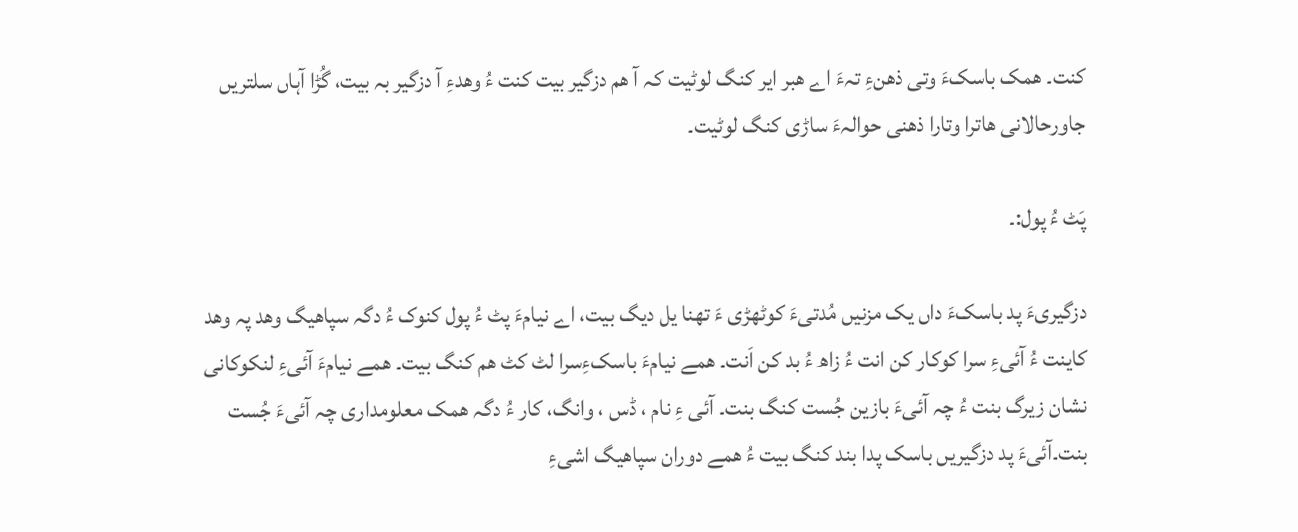کنت۔ ھمک باسکءَ وتی ذھنءِ تہءَ اے ھبر ایر کنگ لوٹیت کہ آ ھم دزگیر بیت کنت ءُ وھدءِ آ دزگیر بہ بیت، گُڑا آہاں سلتریں جاورحالانی ھاترا وتارا ذھنی حوالہءَ ساڑی کنگ لوٹیت۔

پَٹ ءُ پول:۔

دزگیریءَ پد باسکءَ داں یک مزنیں مُدتیءَ کوٹھڑی ءَ تھنا یل دیگ بیت، اے نیامءَ پٹ ءُ پول کنوک ءُ دگہ سپاھیگ وھد پہ وھد کاینت ءُ آئیءِ سرا کوکار کن انت ءُ زاھ ءُ بد کن اَنت۔ ھمے نیامءَ باسکءِسرا لٹ کٹ ھم کنگ بیت۔ ھمے نیامءَ آئیءِ لنکوکانی نشان زیرگ بنت ءُ چہ آئیءَ بازین جُست کنگ بنت۔ آئی ءِ نام ، ڈس ، وانگ، کار ءُ دگہ ھمک معلومداری چہ آئیءَ جُست بنت۔آئیءَ پد دزگیریں باسک پدا بند کنگ بیت ءُ ھمے دوران سپاھیگ اشیءِ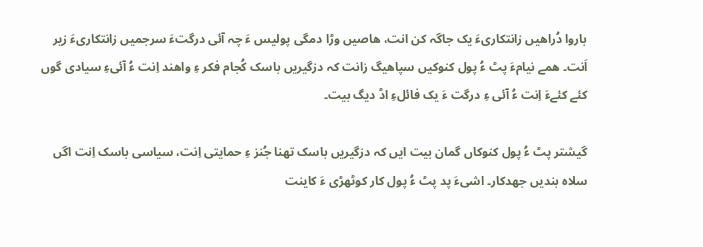باروا دُراھیں زانتکاریءَ یک جاگہ کن انت، ھاصیں وڑا دمگی پولیس ءَ چہ آئی درگتءَ سرجمیں زانتکاریءَ زیر اَنت۔ ھمے نیامءَ پٹ ءُ پول کنوکیں سپاھیگ زانت کہ دزگیریں باسک کُجام فکر ءِ واھند اِنت ءُ آئیءِ سیادی گوں کئے کئےءَ اِنت ءُ آئی ءِ درگت ءَ یک فائلءِ اڈ دیگ بیت۔

گیشتر پٹ ءُ پول کنوکاں گمان بیت ایں کہ دزگیریں باسک تھنا جُنز ءِ حمایتی اِنت، سیاسی باسک اِنت اگں سلاہ بندیں جھدکار۔ اشیءَ پد پٹ ءُ پول کار کوٹھڑی ءَ کاینت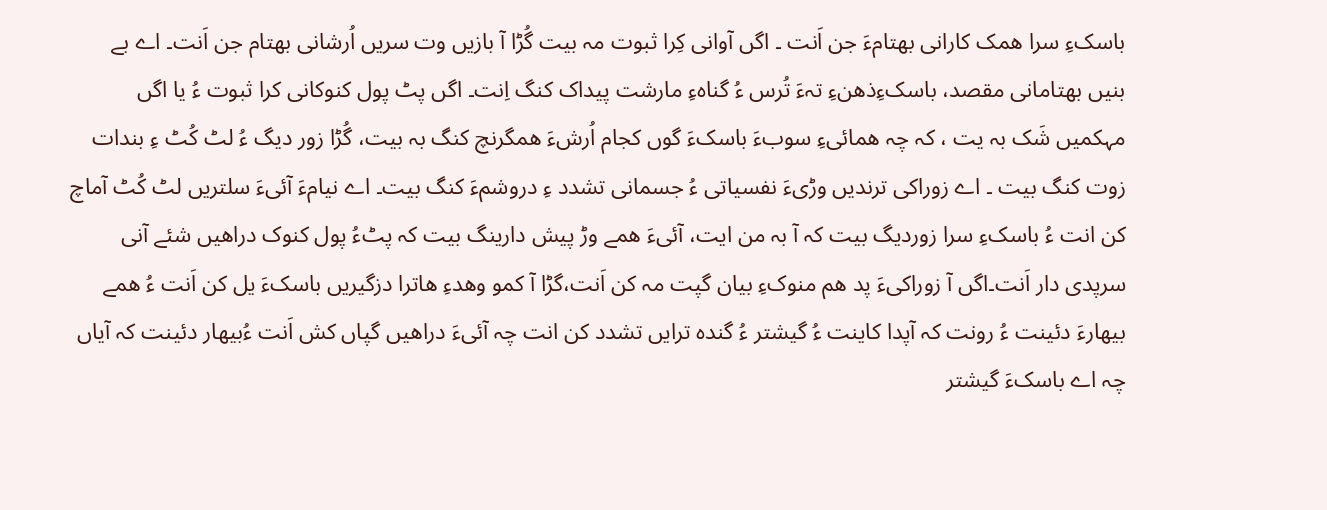باسکءِ سرا ھمک کارانی بھتامءَ جن اَنت ۔ اگں آوانی کِرا ثبوت مہ بیت گُڑا آ بازیں وت سریں اُرشانی بھتام جن اَنت۔ اے بے بنیں بھتامانی مقصد، باسکءِذھنءِ تہءَ تُرس ءُ گناہءِ مارشت پیداک کنگ اِنت۔ اگں پٹ پول کنوکانی کرا ثبوت ءُ یا اگں مہکمیں شَک بہ یت ، کہ چہ ھمائیءِ سوبءَ باسکءَ گوں کجام اُرشءَ ھمگرنچ کنگ بہ بیت، گُڑا زور دیگ ءُ لٹ کُٹ ءِ بندات زوت کنگ بیت ۔ اے زوراکی ترندیں وڑیءَ نفسیاتی ءُ جسمانی تشدد ءِ دروشمءَ کنگ بیت۔ اے نیامءَ آئیءَ سلتریں لٹ کُٹ آماچ کن انت ءُ باسکءِ سرا زوردیگ بیت کہ آ بہ من ایت، آئیءَ ھمے وڑ پیش دارینگ بیت کہ پٹءُ پول کنوک دراھیں شئے آنی سرپدی دار اَنت۔اگں آ زوراکیءَ پد ھم منوکءِ بیان گپت مہ کن اَنت،گڑا آ کمو وھدءِ ھاترا دزگیریں باسکءَ یل کن اَنت ءُ ھمے بیھارءَ دئینت ءُ رونت کہ آپدا کاینت ءُ گیشتر ءُ گندہ ترایں تشدد کن انت چہ آئیءَ دراھیں گپاں کش اَنت ءُبیھار دئینت کہ آیاں چہ اے باسکءَ گیشتر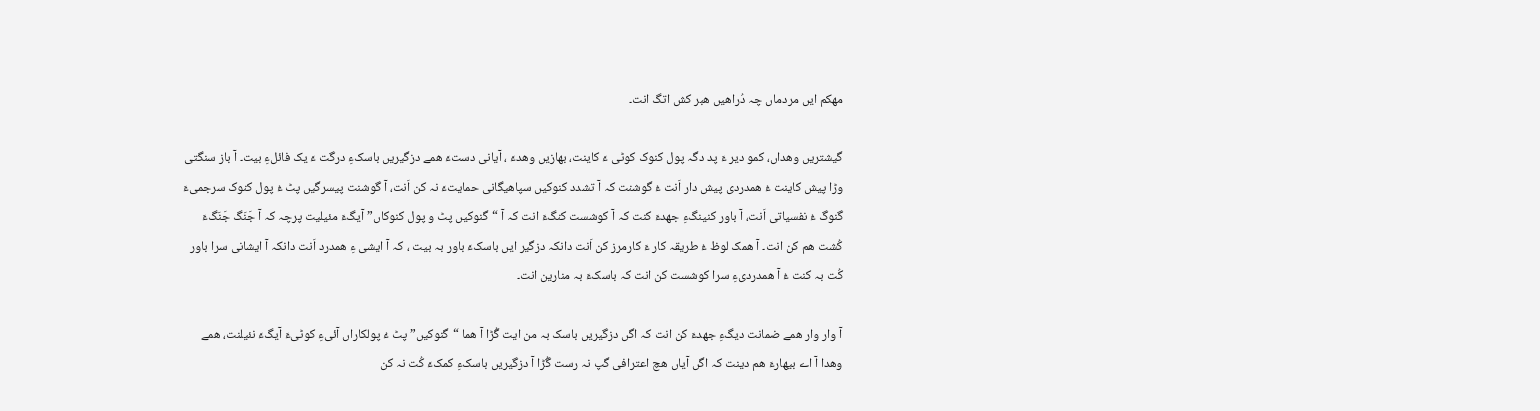مھکم ایں مردماں چہ دُراھیں ھبر کش اتگ انت۔

گیشتریں وھداں، کمو دیر ءَ پد دگہ پول کنوک کوٹی ءَ کاینت، بھازیں وھدءَ ، آیانی دستءَ ھمے دزگیریں باسکءِ درگت ءَ یک فائلءِ بیت۔ آ باز سنگتی وڑا پیش کاینت ءُ ھمدردی پیش دار اَنت ءُ گوشنت کہ آ تشدد کنوکیں سپاھیگانی حمایتءَ نہ کن اَنت، آ گوشنت پیسرگیں پٹ ءُ پول کنوک سرجمیءَ گنوگ ءُ نفسیاتی اَنت، آ باور کنینگءِ جھدءَ کنت کہ آ کوشست کنگءَ انت کہ آ “گنوکیں پٹ و پول کنوکاں” آیگءَ مئیلیت پرچہ کہ آ جَنَگ جَنَگءَ کُشت ھم کن انت۔ آ ھمک لوظ ءُ طریقہ کار ءَ کارمرز کن اَنت دانکہ دزگیر ایں باسکءَ باور بہ بیت ، کہ آ ایشی ءِ ھمدرد اَنت دانکہ آ ایشانی سرا باور کُت بہ کنت ءُ آ ھمدردیءِ سرا کوشست کن انت کہ باسکءَ بہ منارین انت۔

آ وار وار ھمے ضمانت دیگءِ جھدءَ کن انت کہ اگں دزگیریں باسک بہ من ایت گُڑا آ ھما “گنوکیں” پٹ ءُ پولکاراں آئیءِ کوٹیءَ آیگءَ نئیلنت، ھمے وھدا آ اے بیھارءَ ھم دینت کہ اگں آیاں ھچ اعترافی گپ نہ رست گُڑا آ دزگیریں باسکءِ کمکءَ کُت نہ کن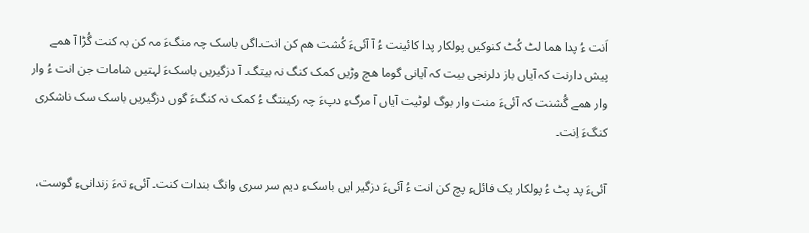اَنت ءُ پدا ھما لٹ کُٹ کنوکیں پولکار پدا کائینت ءُ آ آئیءَ کُشت ھم کن انت۔اگں باسک چہ منگءَ مہ کن بہ کنت گُڑا آ ھمے پیش دارنت کہ آیاں باز دلرنجی بیت کہ آیانی گوما ھچ وڑیں کمک کنگ نہ بیتگ۔ آ دزگیریں باسکءَ لہتیں شامات جن انت ءُ وار وار ھمے گُشنت کہ آئیءَ منت وار بوگ لوٹیت آیاں آ مرگءِ دپءَ چہ رکینتگ ءُ کمک نہ کنگءَ گوں دزگیریں باسک سک ناشکری کنگءَ اِنت۔

آئیءَ پد پٹ ءُ پولکار یک فائلءِ پچ کن انت ءُ آئیءَ دزگیر ایں باسکءِ دیم سر سری وانگ بندات کنت۔ آئیءِ تہءَ زندانیءِ گوست،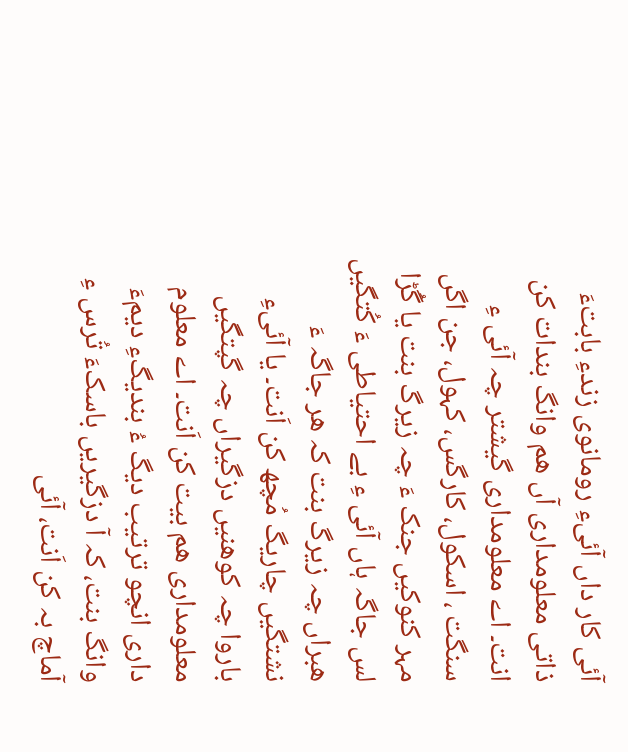آئی کار داں آئیءِ رومانوی زندءِ بابتءَ ذاتی معلومداری آں ھم وانگ بندات کن انت۔ اے معلومداری گیشتر چہ آئی ءِ سنگت ، اسکول، کارگس، کہول، جن اگں مہر کنوکیں جنک ءَ چہ زیرگ بنت یا گُڑا لس جاگہ ہاں آئی ءِ بے احتیاطی ءَ کُتگیں ھبراں چہ زیرگ بنت کہ ھر جاگہ ءَ نشتگیں چاریگ مُچھ کن اَنت۔ یا آئیءِ باروا چہ کوھنیں دزگیراں چہ گپتگیں معلومداری ھم بیت کن اَنت۔ اے معلوم داری انچو ترتیب دیگ ءُ بندیگءِ دیمءَ وانگ بنت، کہ آ دزگیریں باسکءَ تُرس ءِ آماچ بہ کن اَنت، آئی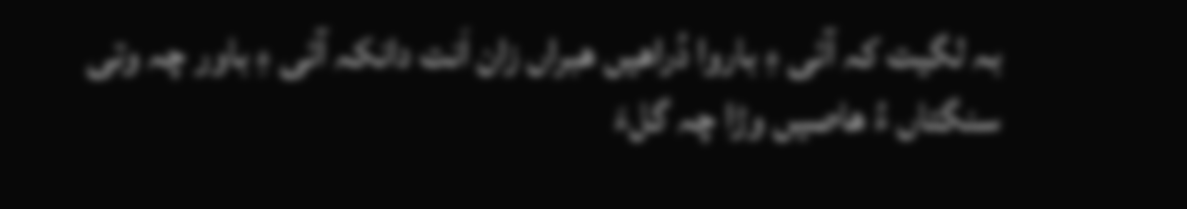بہ لگیت کہ آئی ءِ باروا دُراھیں ھبراں زان اَنت دانکہ آئی ءِ باور چہ وتی سنگتاں ءُ ھاصیں وڑا چہ گلءَ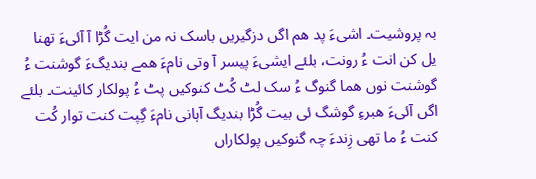بہ پروشیت۔ اشیءَ پد ھم اگں دزگیریں باسک نہ من ایت گُڑا آ آئیءَ تھنا یل کن انت ءُ رونت، بلئے ایشیءَ پیسر آ وتی نامءَ ھمے بندیگءَ گوشنت ءُ گوشنت نوں ھما گنوگ ءُ سک لٹ کُٹ کنوکیں پٹ ءُ پولکار کائینت۔ بلئے اگں آئیءَ ھبرءِ گوشگ ئی بیت گُڑا بندیگ آہانی نامءَ گِپت کنت توار کُت کنت ءُ ما تھی زِندءَ چہ گنوکیں پولکاراں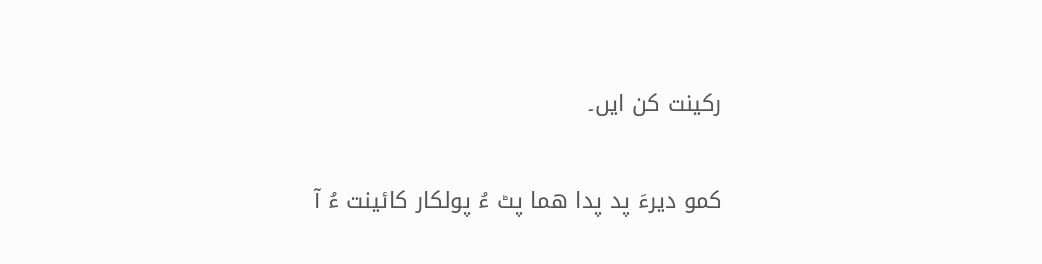رکینت کن ایں۔

کمو دیرءَ پد پدا ھما پٹ ءُ پولکار کائینت ءُ آ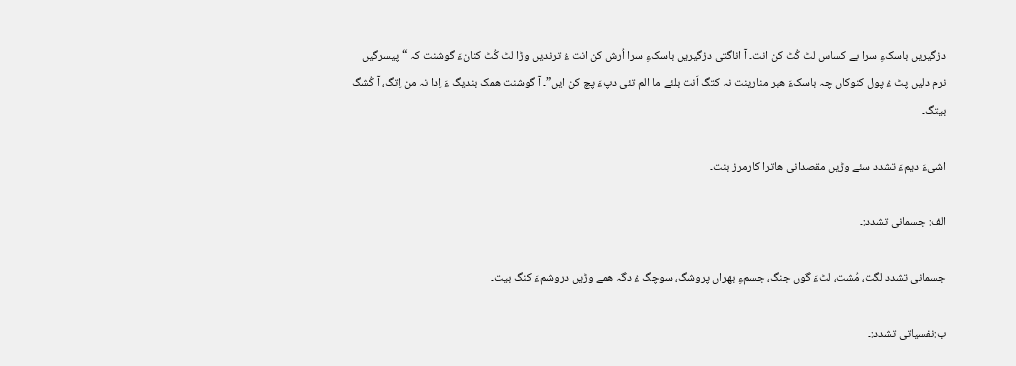دزگیریں باسکءِ سرا بے کساس لٹ کُٹ کن انت۔ آ اناگتی دزگیریں باسکءِ سرا اُرش کن انت ءُ ترندیں وڑا لٹ کُٹ کنانءَ گوشنت کہ “ پیسرگیں نرم دلیں پٹ ءُ پول کنوکاں چہ باسکءَ ھبر منارینت نہ کتگ اَنت بلئے ما الم تئی دپءَ پچ کن ایں”۔ آ گوشنت ھمک بندیگ ءَ اِدا نہ من اِتگ، آ کُشگ بیتگ۔

اشیءَ دیمءَ تشدد سئے وڑیں مقصدانی ھاترا کارمرز بنت۔

الف: جسمانی تشدد:۔

جسمانی تشدد لگت، مُشت، لٹءَ گوں جنگ، جسمءِ بھراں پروشگ، سوچگ ءُ دگہ ھمے وڑیں دروشمءَ کنگ بیت۔

ب:نفسیاتی تشدد:۔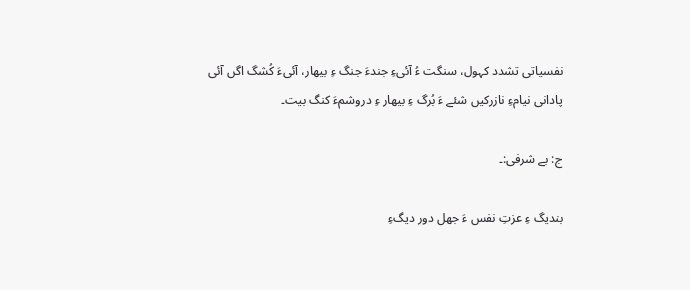نفسیاتی تشدد کہول، سنگت ءُ آئیءِ جندءَ جنگ ءِ بیھار، آئیءَ کُشگ اگں آئی پادانی نیامءِ نازرکیں شئے ءَ بُرگ ءِ بیھار ءِ دروشمءَ کنگ بیت۔

ج: بے شرفی:۔

بندیگ ءِ عزتِ نفس ءَ جھل دور دیگءِ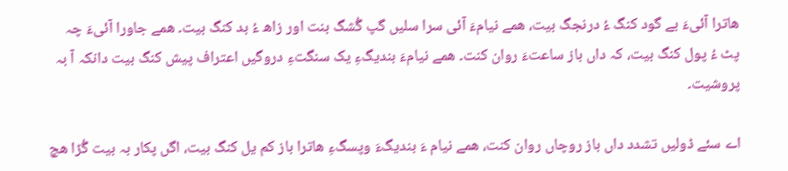ھاترا آئیءَ بے گود کنگ ءُ درنجگ بیت، ھمے نیامءَ آئی سرا سلیں گپ گُشگ بنت اور زاھ ءُ بد کنگ بیت۔ ھمے جاورا آئیءَ چہ پٹ ءُ پول کنگ بیت، کہ داں باز ساعتءَ روان کنت۔ ھمے نیامءَ بندیگءِ یک سنگتءِ دروگیں اعتراف پیش کنگ بیت دانکہ آ بہ پروشیت۔

اے سئے ڈولیں تشدد داں باز روچاں روان کنت، ھمے نیام ءَ بندیگءَ وپسگءِ ھاترا باز کم یل کنگ بیت، اگں پکار بہ بیت گُڑا ھچ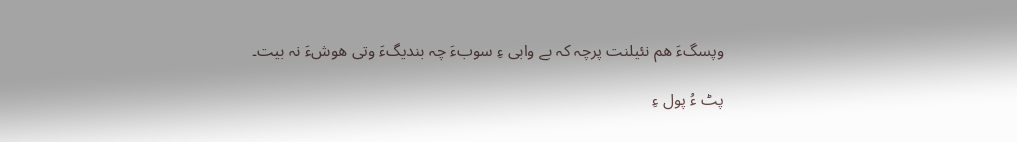وپسگءَ ھم نئیلنت پرچہ کہ بے وابی ءِ سوبءَ چہ بندیگءَ وتی ھوشءَ نہ بیت۔

پٹ ءُ پول ءِ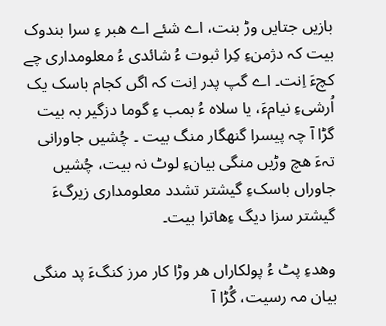بازیں جتایں وڑ بنت، اے شئے اے ھبر ءِ سرا بندوک بیت کہ دژمنءِ کِرا ثبوت ءُ شائدی ءُ معلومداری چے کچءَ اِنت۔ اے گپ پدر اِنت کہ اگں کجام باسک یک اُرشیءِ نیامءَ، یا سلاہ ءُ بمب ءِ گوما دزگیر بہ بیت گڑا آ چہ پیسرا گنھگار منگ بیت ۔ چُشیں جاورانی تہءَ ھچ وڑیں منگی بیانءِ لوٹ نہ بیت، چُشیں جاوراں باسکءِ گیشتر تشدد معلومداری زیرگءَ گیشتر سزا دیگ ءِھاترا بیت۔

وھدءِ پٹ ءُ پولکاراں ھر وڑا کار مرز کنگءَ پد منگی بیان مہ رسیت، گُڑا آ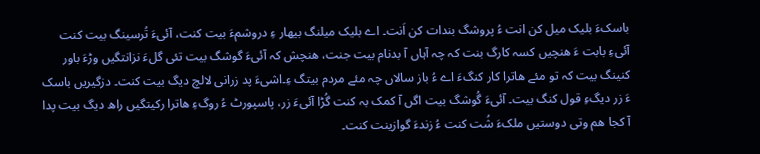باسکءَ بلیک میل کن انت ءُ پروشگ بندات کن اَنت۔ اے بلیک میلنگ بیھار ءِ دروشمءَ بیت کنت، آئیءَ تُرسینگ بیت کنت آئیءِ بابت ءَ ھنچیں کسہ کارگ بنت کہ چہ آہاں آ بدنام بیت جنت، ھنچش کہ آئیءَ گوشگ بیت تئی گلءَ نزانتگیں وڑءَ باور کنینگ بیت کہ تو مئے ھاترا کار کنگءَ اے ءُ باز سالاں چہ مئے مردم بیتگ ءِ۔اشیءَ پد زرانی لالچ دیگ بیت کنت۔ دزگیریں باسک ءَ زر دیگءِ قول کنگ بیت۔ آئیءَ گُوشگ بیت اگں آ کمک بہ کنت گُڑا آئیءَ زر، پاسپورٹ ءُ روگءِ ھاترا رکیتگیں راھ دیگ بیت پدا آ کجا ھم وتی دوستیں ملکءَ شُت کنت ءُ زندءَ گوازینت کنت۔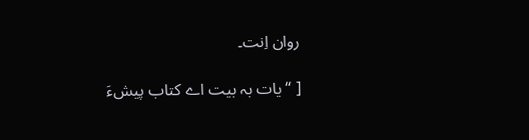روان اِنت۔

[ “یات بہ بیت اے کتاب پیشءَ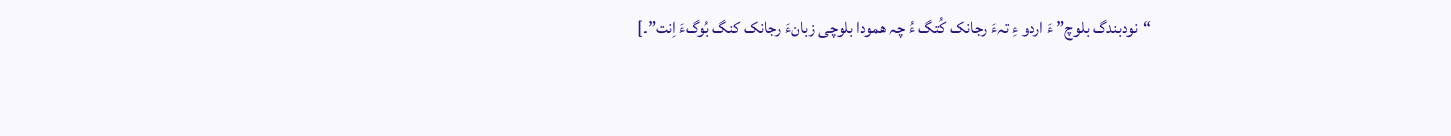“نودبندگ بلوچ” ءَ اردو ءِ تہءَ رجانک کُتگ ءُ چہ ھمودا بلوچی زبانءَ رجانک کنگ بُوگءَ اِنت”۔]